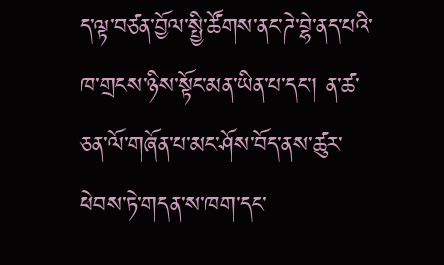ད་ལྟ་བཙན་བྱོལ་སྤྱི་ཚོགས་ནང་ཌེ་བྷེ་ནད་པའི་ཁ་གྲངས་ཉིས་སྟོང་མན་ཡིན་པ་དང་། ན་ཚ་ཅན་ལོ་གཞོན་པ་མང་ཤོས་བོད་ནས་ཚུར་ཕེབས་ཏེ་གདན་ས་ཁག་དང་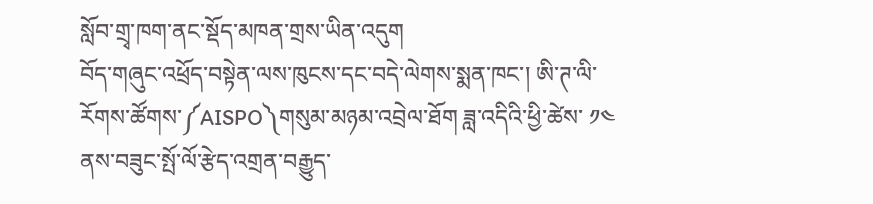སློབ་གྲྭ་ཁག་ནང་སྡོད་མཁན་གྲས་ཡིན་འདུག
བོད་གཞུང་འཕྲོད་བསྟེན་ལས་ཁུངས་དང་བདེ་ལེགས་སྨན་ཁང་། ཨི་ཊ་ལི་རོགས་ཚོགས་༼AISPO༽གསུམ་མཉམ་འབྲེལ་ཐོག ཟླ་འདིའི་ཕྱི་ཚེས་ ༡༤ ནས་བཟུང་སྤོ་ལོ་རྩེད་འགྲན་བརྒྱུད་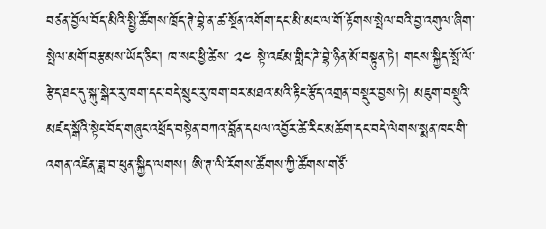བཙན་བྱོལ་བོད་མིའི་སྤྱི་ཚོགས་ཁྲོད་ཊེ་བྷེ་ན་ཚ་སྔོན་འགོག་དང་མི་མང་ལ་གོ་རྟོགས་སྤེལ་བའི་བྱ་འགུལ་ཞིག་སྤེལ་མགོ་བརྩམས་ཡོད་ཅིང་། ཁ་སང་ཕྱི་ཚེས་ ༢༤ སྟེ་འཛམ་གླིང་ཌེ་བྷེ་ཉིན་མོ་བསྟུན་ཏེ། གངས་སྐྱིད་སྤོ་ལོ་རྩེད་ཐང་དུ་སྐུ་སྒེར་རུ་ཁག་དང་བདེ་སྲུང་རུ་ཁག་བར་མཐའ་མའི་རྟིང་རྩོད་འགྲན་བསྡུར་བྱས་ཏེ། མཇུག་བསྡུའི་མཛད་སྒོའི་སྟེང་བོད་གཞུང་འཕྲོད་བསྟེན་བཀའ་བློན་དཔལ་འབྱོར་ཚེ་རིང་མཆོག་དང་བདེ་ལེགས་སྨན་ཁང་གི་འགན་འཛིན་ཟླ་བ་ཕུན་སྐྱིད་ལགས། ཨི་ཊ་ལི་རོགས་ཚོགས་ཀྱི་ཚོགས་གཙོ་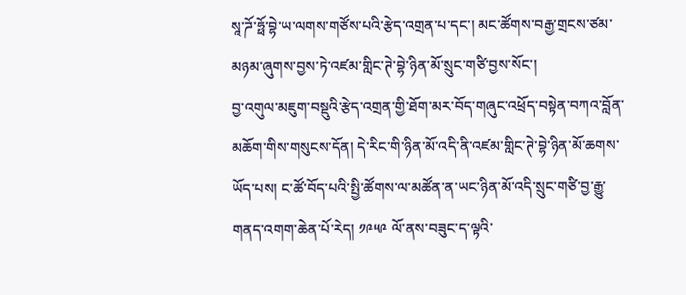སཱ་ཌོ་ཧྥོ་བྷེ་ཡ་ལགས་གཙོས་པའི་རྩེད་འགྲན་པ་དང་། མང་ཚོགས་བརྒྱ་གྲངས་ཙམ་མཉམ་ཞུགས་བྱས་ཏེ་འཛམ་གླིང་ཊེ་བྷེ་ཉིན་མོ་སྲུང་གཙི་བྱས་སོང་།
བྱ་འགུལ་མཇུག་བསྡུའི་རྩེད་འགྲན་གྱི་ཐོག་མར་བོད་གཞུང་འཕྲོད་བསྟེན་བཀའ་བློན་མཆོག་གིས་གསུངས་དོན། དེ་རིང་གི་ཉིན་མོ་འདི་ནི་འཛམ་གླིང་ཊེ་བྷེ་ཉིན་མོ་ཆགས་ཡོད་པས། ང་ཚོ་བོད་པའི་སྤྱི་ཚོགས་ལ་མཚོན་ན་ཡང་ཉིན་མོ་འདི་སྲུང་གཙི་བྱ་རྒྱུ་གནད་འགག་ཆེན་པོ་རེད། ༡༩༥༩ ལོ་ནས་བཟུང་ད་ལྟའི་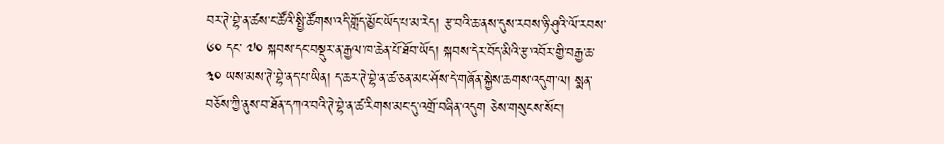བར་ཊེ་བྷེ་ན་ཚས་ང་ཚོའི་སྤྱི་ཚོགས་འདི་གློད་མྱོང་ཡོད་པ་མ་རེད། རྩ་བའི་ཆ་ནས་དུས་རབས་ཉི་ཤུའི་ལོ་རབས་ ༦༠ དང་ ༧༠ སྐབས་དང་བསྡུར་ན་རྒྱལ་ཁ་ཆེན་པོ་ཐོབ་ཡོད། སྐབས་དེར་བོད་མིའི་རྩ་འབོར་གྱི་བརྒྱ་ཆ་ ༣༠ ཡས་མས་ཊེ་བྷེ་ནད་པ་ཡིན། ད་ཆར་ཊེ་བྷེ་ན་ཚ་ཅན་མང་ཤོས་དེ་གཞོན་སྐྱེས་ཆགས་འདུག་ལ། སྨན་བཅོས་ཀྱི་ནུས་བ་ཐོན་དཀའ་བའི་ཊེ་བྷེ་ན་ཚ་རིགས་མང་དུ་འགྲོ་བཞིན་འདུག ཅེས་གསུངས་སོང་།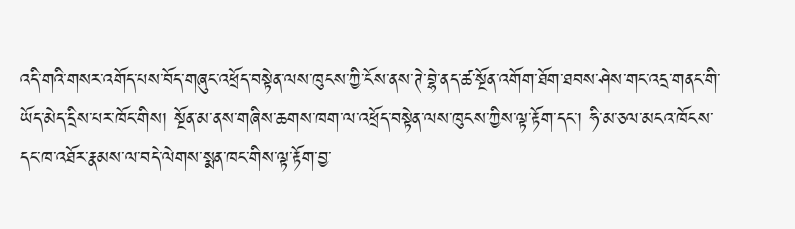འདི་གའི་གསར་འགོད་པས་བོད་གཞུང་འཕྲོད་བསྟེན་ལས་ཁུངས་ཀྱི་ངོས་ནས་ཊེ་བྷེ་ནད་ཚ་སྔོན་འགོག་ཐོག་ཐབས་ཤེས་གང་འདྲ་གནང་གི་ཡོད་མེད་དྲིས་པར་ཁོང་གིས། སྔོན་མ་ནས་གཞིས་ཆགས་ཁག་ལ་འཕྲོད་བསྟེན་ལས་ཁུངས་ཀྱིས་ལྟ་རྟོག་དང་། ཧི་མ་ཅལ་མངའ་ཁོངས་དང་ཁ་འཐོར་རྣམས་ལ་བདེ་ལེགས་སྨན་ཁང་གིས་ལྟ་རྟོག་བྱ་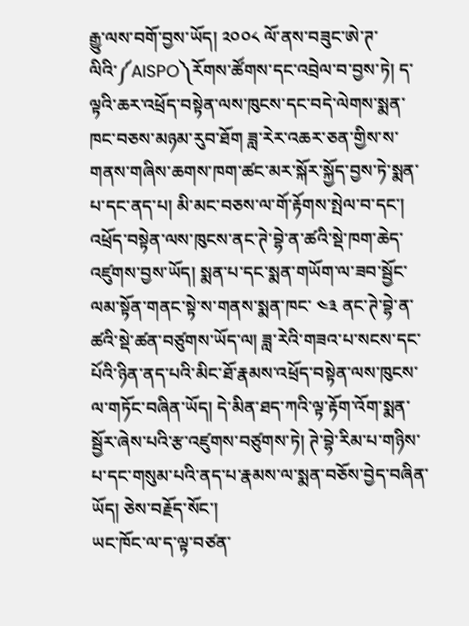རྒྱུ་ལས་བགོ་བྱས་ཡོད། ༢༠༠༨ ལོ་ནས་བཟུང་ཨེ་ཊ་ལིའི་༼AISPO༽རོགས་ཚོགས་དང་འབྲེལ་བ་བྱས་ཏེ། ད་ལྟའི་ཆར་འཕྲོད་བསྟེན་ལས་ཁུངས་དང་བདེ་ལེགས་སྨན་ཁང་བཅས་མཉམ་རུབ་ཐོག ཟླ་རེར་འཆར་ཅན་གྱིས་ས་གནས་གཞིས་ཆགས་ཁག་ཚང་མར་སྐོར་སྐྱོད་བྱས་ཏེ་སྨན་པ་དང་ནད་པ། མི་མང་བཅས་ལ་གོ་རྟོགས་སྤེལ་བ་དང་། འཕྲོད་བསྟེན་ལས་ཁུངས་ནང་ཊེ་བྷེ་ན་ཚའི་སྡེ་ཁག་ཆེད་འཛུགས་བྱས་ཡོད། སྨན་པ་དང་སྨན་གཡོག་ལ་ཟབ་སྦྱོང་ལམ་སྟོན་གནང་སྟེ་ས་གནས་སྨན་ཁང་ ༤༣ ནང་ཊེ་བྷེ་ན་ཚའི་སྡེ་ཚན་བཙུགས་ཡོད་ལ། ཟླ་རེའི་གཟའ་པ་སངས་དང་པོའི་ཉིན་ནད་པའི་མིང་ཐོ་རྣམས་འཕྲོད་བསྟེན་ལས་ཁུངས་ལ་གཏོང་བཞིན་ཡོད། དེ་མིན་ཐད་ཀའི་ལྟ་རྟོག་འོག་སྨན་སྦྱོར་ཞེས་པའི་རྩ་འཛུགས་བཙུགས་ཏེ། ཊེ་བྷེ་རིམ་པ་གཉིས་པ་དང་གསུམ་པའི་ནད་པ་རྣམས་ལ་སྨན་བཅོས་བྱེད་བཞིན་ཡོད། ཅེས་བརྗོད་སོང་།
ཡང་ཁོང་ལ་ད་ལྟ་བཙན་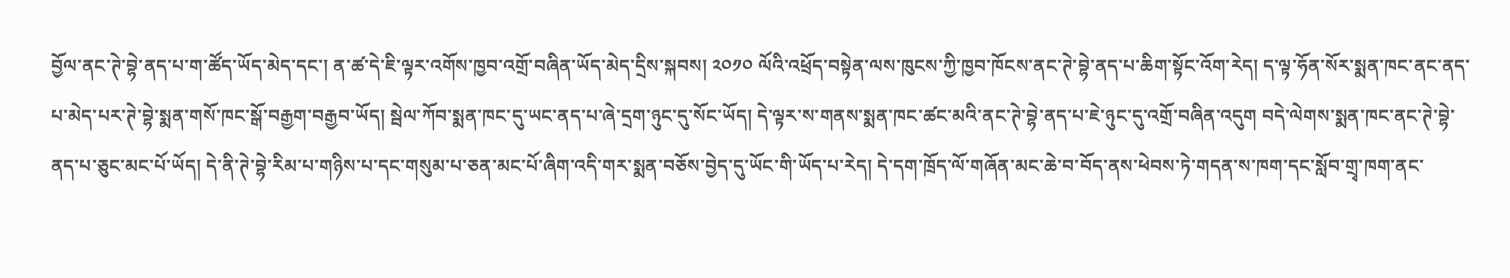བྱོལ་ནང་ཊེ་བྷེ་ནད་པ་ག་ཚོད་ཡོད་མེད་དང་། ན་ཚ་དེ་ཇི་ལྟར་འགོས་ཁྱབ་འགྲོ་བཞིན་ཡོད་མེད་དྲིས་སྐབས། ༢༠༡༠ ལོའི་འཕྲོད་བསྟེན་ལས་ཁུངས་ཀྱི་ཁྱབ་ཁོངས་ནང་ཊེ་བྷེ་ནད་པ་ཆིག་སྟོང་འོག་རེད། ད་ལྟ་ཧོན་སོར་སྨན་ཁང་ནང་ནད་པ་མེད་པར་ཊེ་བྷེ་སྨན་གསོ་ཁང་སྒོ་བརྒྱག་བརྒྱབ་ཡོད། སྦེལ་ཀོབ་སྨན་ཁང་དུ་ཡང་ནད་པ་ཞེ་དྲག་ཉུང་དུ་སོང་ཡོད། དེ་ལྟར་ས་གནས་སྨན་ཁང་ཚང་མའི་ནང་ཊེ་བྷེ་ནད་པ་ཇེ་ཉུང་དུ་འགྲོ་བཞིན་འདུག བདེ་ལེགས་སྨན་ཁང་ནང་ཊེ་བྷེ་ནད་པ་ཅུང་མང་པོ་ཡོད། དེ་ནི་ཊེ་བྷེ་རིམ་པ་གཉིས་པ་དང་གསུམ་པ་ཅན་མང་པོ་ཞིག་འདི་གར་སྨན་བཅོས་བྱེད་དུ་ཡོང་གི་ཡོད་པ་རེད། དེ་དག་ཁྲོད་ལོ་གཞོན་མང་ཆེ་བ་བོད་ནས་ཕེབས་ཏེ་གདན་ས་ཁག་དང་སློབ་གྲྭ་ཁག་ནང་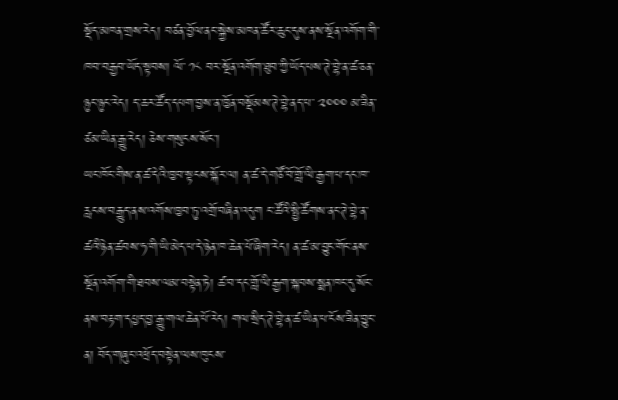སྡོད་མཁན་གྲས་རེད། བཙན་བྱོལ་ནང་སྐྱེས་མཁན་ཚོར་ཆུང་དུས་ནས་སྔོན་འགོག་གི་ཁབ་བརྒྱབ་ཡོད་སྟབས། ལོ་ ༡༨ བར་སྔོན་འགོག་ཐུབ་ཀྱི་ཡོད་པས་ཊེ་བྷེ་ན་ཚ་ཅན་ཉུང་ཉུང་རེད། ད་ཆར་ཚོད་དཔག་བྱས་ན་ཁྱོན་བསྡོམས་ཊེ་བྷེ་ནད་པ་ ༢༠༠༠ མ་ཟིན་ཙམ་ཡིན་རྒྱུ་རེད། ཅེས་གསུངས་སོང་།
ཡང་ཁོང་གིས་ན་ཚ་དེའི་ཁྱབ་སྟངས་སྐོར་ལ། ན་ཚ་དེ་གཙོ་བོ་གློ་ལི་རྒྱག་པ་དང་ཁ་རླངས་བརྒྱུད་ནས་འགོས་ཁྱབ་ཏུ་འགྲོ་བཞིན་འདུག ང་ཚོའི་སྤྱི་ཚོགས་ནང་ཊེ་བྷེ་ན་ཚའི་ཉེན་ཚབས་ཧ་གི་ཡི་མེད་པ་དེ་ཉེན་ཁ་ཆེན་པོ་ཞིག་རེད། ན་ཚ་མ་བྱུང་གོང་ནས་སྔོན་འགོག་གི་ཐབས་ལམ་བསྟེན་ཏེ། ཚ་བ་དང་གློ་ལི་རྒྱག་སྐབས་སྨན་ཁང་དུ་སོང་ནས་བརྟག་དཔྱད་བྱ་རྒྱུ་གལ་ཆེན་པོ་རེད། གལ་སྲིད་ཊེ་བྷེ་ན་ཚ་ཡིན་པ་ངོས་ཟིན་བྱུང་ན། བོད་གཞུང་འཕྲོད་བསྟེན་ལས་ཁུངས་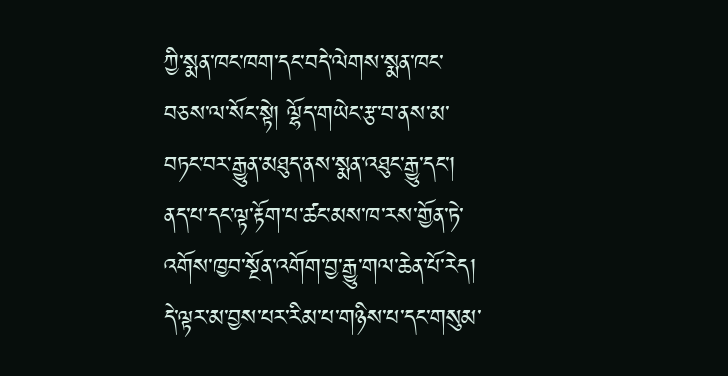ཀྱི་སྨན་ཁང་ཁག་དང་བདེ་ལེགས་སྨན་ཁང་བཅས་ལ་སོང་སྟེ། ལྷོད་གཡེང་རྩ་བ་ནས་མ་བཏང་བར་རྒྱུན་མཐུད་ནས་སྨན་འཐུང་རྒྱུ་དང་། ནད་པ་དང་ལྟ་རྟོག་པ་ཚང་མས་ཁ་རས་གྱོན་ཏེ་འགོས་ཁྱབ་སྔོན་འགོག་བྱ་རྒྱུ་གལ་ཆེན་པོ་རེད། དེ་ལྟར་མ་བྱས་པར་རིམ་པ་གཉིས་པ་དང་གསུམ་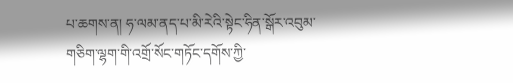པ་ཆགས་ན། ཧ་ལམ་ནད་པ་མི་རེའི་སྟེང་ཧིན་སྒོར་འབུམ་གཅིག་ལྷག་གི་འགྲོ་སོང་གཏོང་དགོས་ཀྱི་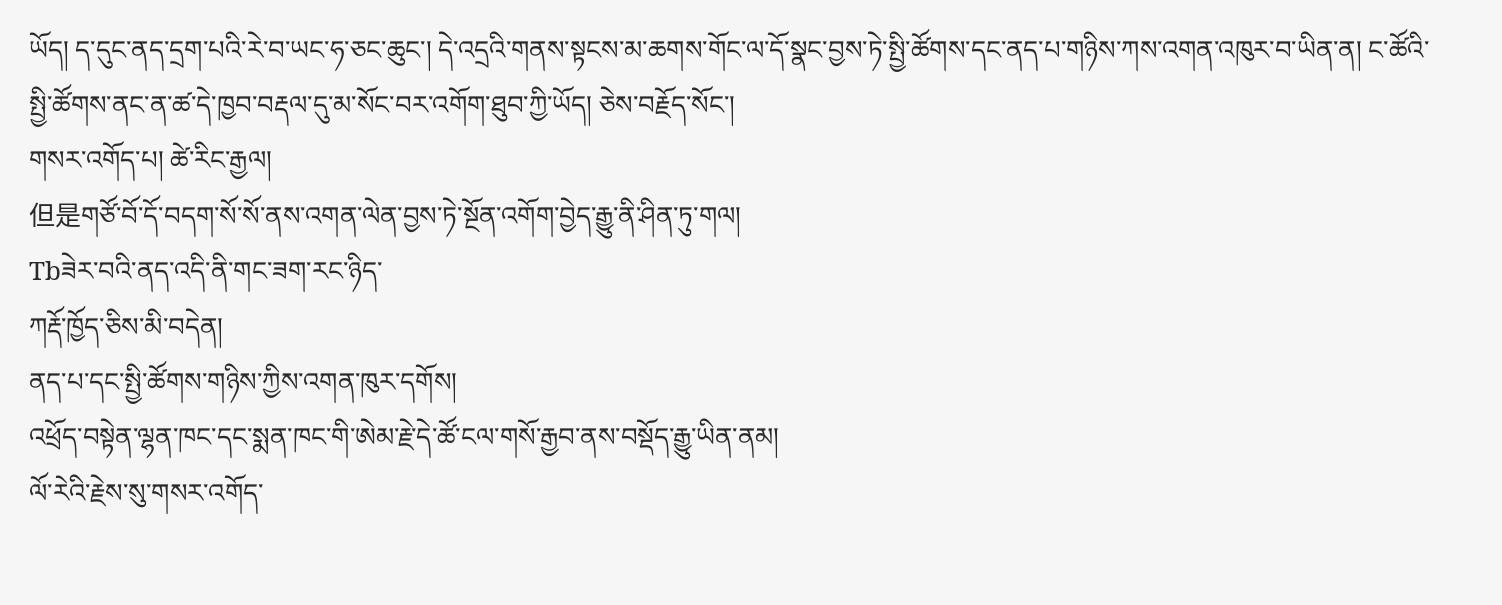ཡོད། ད་དུང་ནད་དྲག་པའི་རེ་བ་ཡང་ཧ་ཅང་ཆུང་། དེ་འདྲའི་གནས་སྟངས་མ་ཆགས་གོང་ལ་དོ་སྣང་བྱས་ཏེ་སྤྱི་ཚོགས་དང་ནད་པ་གཉིས་ཀས་འགན་འཁུར་བ་ཡིན་ན། ང་ཚོའི་སྤྱི་ཚོགས་ནང་ན་ཚ་དེ་ཁྱབ་བརྡལ་དུ་མ་སོང་བར་འགོག་ཐུབ་ཀྱི་ཡོད། ཅེས་བརྗོད་སོང་།
གསར་འགོད་པ། ཚེ་རིང་རྒྱལ།
但是གཙོ་བོ་དོ་བདག་སོ་སོ་ནས་འགན་ལེན་བྱས་ཏེ་སྔོན་འགོག་བྱེད་རྒྱུ་ནི་ཤིན་ཏུ་གལ།
Tbཟེར་བའི་ནད་འདི་ནི་གང་ཟག་རང་ཉིད་
ཀརྡོ་ཁྱོད་ཅིས་མི་བདེན།
ནད་པ་དང་སྤྱི་ཚོགས་གཉིས་ཀྱིས་འགན་ཁུར་དགོས།
འཕྲོད་བསྟེན་ལྷན་ཁང་དང་སྨན་ཁང་གི་ཨེམ་རྗེ་དེ་ཚོ་ངལ་གསོ་རྒྱབ་ནས་བསྡོད་རྒྱུ་ཡིན་ནམ།
ལོ་རེའི་རྗེས་སུ་གསར་འགོད་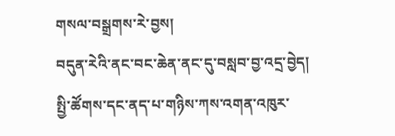གསལ་བསྒྲགས་རེ་བྱས།
བདུན་རེའི་ནང་བང་ཆེན་ནང་དུ་བསླབ་བྱ་འདྲ་བྱེད།
སྤྱི་ཚོགས་དང་ནད་པ་གཉིས་ཀས་འགན་འཁུར་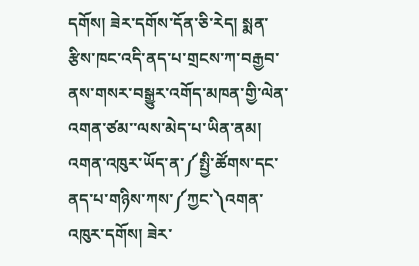དགོས། ཟེར་དགོས་དོན་ཅི་རེད། སྨན་རྩིས་ཁང་འདི་ནད་པ་གྲངས་ཀ་བརྒྱབ་ནས་གསར་བསྒྱུར་འགོད་མཁན་གྱི་ལེན་འགན་ཙམ་་ལས་མེད་པ་ཡིན་ནམ། འགན་འཁུར་ཡོད་ན་༼སྤྱི་ཚོགས་དང་ནད་པ་གཉིས་ཀས་༼ཀྱང་༽འགན་འཁུར་དགོས། ཟེར་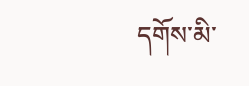དགོས་མི་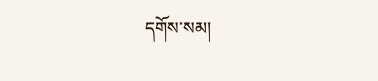དགོས་སམ།